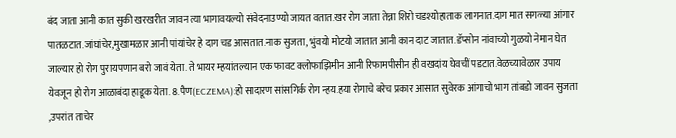बंद जाता आनी कात सुकी खरखरीत जावन त्या भागावयल्यो संवेदनाउण्यो जायत वतात.खर रोग जाता तेन्ना शिरो चडश्योहाताक लागनात.दाग मात सगळ्या आंगार पातळटात.जांघांचेर,मुखामळार आनी पांयांचेर हे दाग चड आसतात.नाक सुजता, भुंवयो मोटयो जातात आनी कान दाट जातात. डॅप्सोन नांवाच्यो गुळयो नेमान घेत जाल्यार हो रोग पुरायपणान बरो जावं येता. ते भायर म्हयांतल्यान एक फावट क्लोफाझिमीन आनी रिफामपीसीन ही वखदांय घेवचीं पडटात.वेळच्यावेळार उपाय येवजून हो रोग आळाबंदा हाडूक येता. 8.पैण(ECZEMA):हो सादारण सांसगिर्क रोग न्हय.हया रोगाचे बरेच प्रकार आसात सुवेरक आंगाचो भाग तांबडो जावन सुजता ,उपरांत ताचेर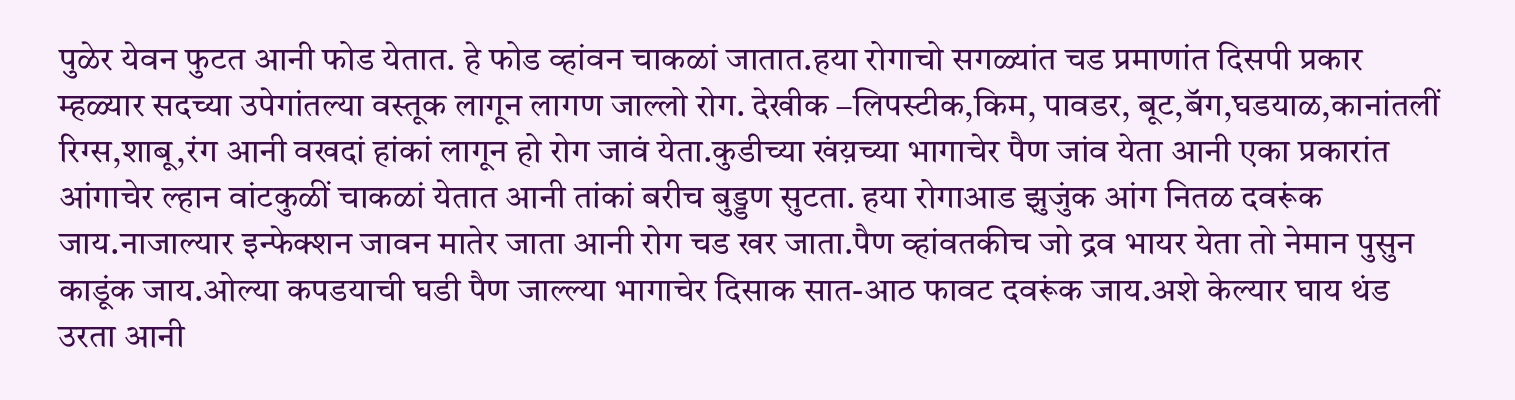पुळेर येवन फुटत आनी फोड येतात. हे फोड व्हांवन चाकळां जातात.हया रोगाचो सगळ्यांत चड प्रमाणांत दिसपी प्रकार म्हळ्यार सदच्या उपेगांतल्या वस्तूक लागून लागण जाल्लो रोग. देखीक –लिपस्टीक,किम, पावडर, बूट,बॅग,घडयाळ,कानांतलीं रिग्स,शाबू,रंग आनी वखदां हांकां लागून हो रोग जावं येता.कुडीच्या खंय़च्या भागाचेर पैण जांव येता आनी एका प्रकारांत आंगाचेर ल्हान वांटकुळीं चाकळां येतात आनी तांकां बरीच बुड्डण सुटता. हया रोगाआड झुजुंक आंग नितळ दवरूंक जाय.नाजाल्यार इन्फेक्शन जावन मातेर जाता आनी रोग चड खर जाता.पैण व्हांवतकीच जो द्रव भायर येता तो नेमान पुसुन काडूंक जाय.ओल्या कपडयाची घडी पैण जाल्ल्या भागाचेर दिसाक सात-आठ फावट दवरूंक जाय.अशे केल्यार घाय थंड उरता आनी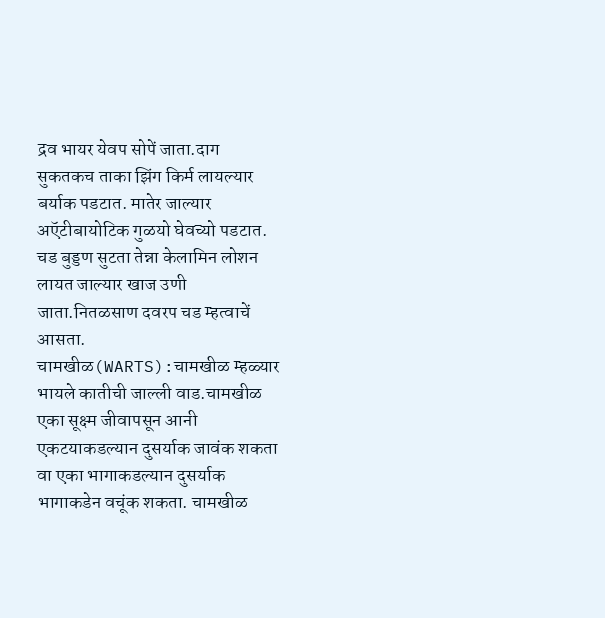द्रव भायर येवप सोपें जाता.दाग सुकतकच ताका झिंग किर्म लायल्यार बर्याक पडटात. मातेर जाल्यार अऍटीबायोटिक गुळयो घेवच्यो पडटात. चड बुड्डण सुटता तेन्ना केलामिन लोशन लायत जाल्यार खाज उणी जाता.नितळसाण दवरप चड म्हत्वाचें आसता. चामखीळ(WARTS):चामखीळ म्हळ्यार भायले कातीची जाल्ली वाड.चामखीळ एका सूक्ष्म जीवापसून आनी एकटयाकडल्यान दुसर्याक जावंक शकता वा एका भागाकडल्यान दुसर्याक भागाकडेन वचूंक शकता. चामखीळ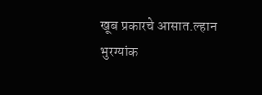खूब प्रकारचे आसात.ल्हान भुरग्यांक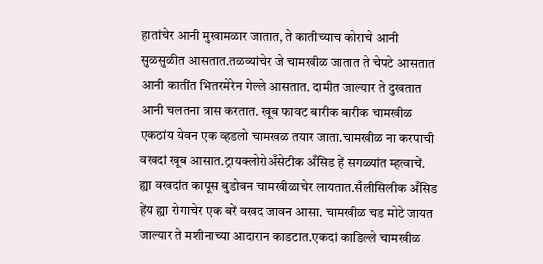हातांचेर आनी मुखामळार जातात, ते कातीच्याच कोराचे आनी सुळसुळीत आसतात.तळव्यांचेर जे चामखीळ जातात ते चेपटे आसतात आनी कातींत भितरमेरेन गेल्ले आसतात. दामीत जाल्यार ते दुखतात आनी चलतना त्रास करतात. खूब फावट बारीक बारीक चामखीळ एकठांय येवन एक व्हडलो चामखळ तयार जाता.चामखीळ ना करपाची वखदां खूब आसात.ट्रायक्लोरोअँसेटीक अँसिड हें सगळ्यांत म्हत्वाचें. ह्या वखदांत कापूस बुडोवन चामखीळाचेर लायतात.सँलीसिलीक अँसिड हेंय ह्या रोगाचेर एक बरें वखद जावन आसा. चामखीळ चड मोटे जायत जाल्यार ते मशीनाच्या आदारान काडटात.एकदां काडिल्ले चामखीळ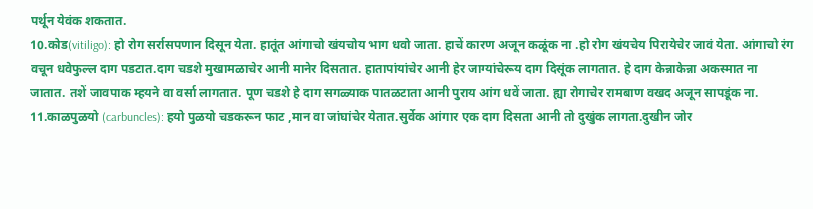पर्थून येवंक शकतात.
10.कोड(vitiligo): हो रोग सर्रासपणान दिसून येता. हातूंत आंगाचो खंयचोय भाग धवो जाता. हाचें कारण अजून कळूंक ना .हो रोग खंयचेय पिरायेचेर जावं येता. आंगाचो रंग वचून धवेफुल्ल दाग पडटात.दाग चडशे मुखामळाचेर आनी मानेर दिसतात. हातापांयांचेर आनी हेर जाग्यांचेरूय दाग दिसूंक लागतात. हे दाग केन्नाकेन्ना अकस्मात ना जातात. तशें जावपाक म्हयने वा वर्सा लागतात. पूण चडशे हे दाग सगळ्याक पातळटाता आनी पुराय आंग धवें जाता. ह्या रोगाचेर रामबाण वखद अजून सापडूंक ना. 11.काळपुळयो (carbuncles): हयो पुळयो चडकरून फाट ,मान वा जांघांचेर येतात.सुर्वेक आंगार एक दाग दिसता आनी तो दुखुंक लागता.दुखीन जोर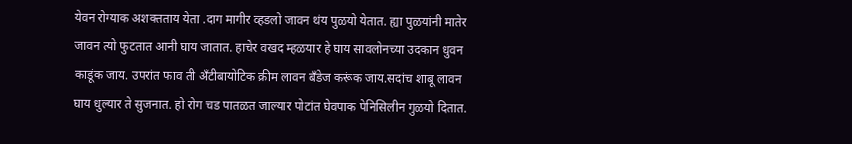येवन रोग्याक अशक्तताय येता .दाग मागीर व्हडलो जावन थंय पुळयो येतात. ह्या पुळयांनी मातेर जावन त्यो फुटतात आनी घाय जातात. हाचेर वखद म्हळयार हे घाय सावलोनच्या उदकान धुवन काडूंक जाय. उपरांत फाव ती अँटीबायोटिक क्रीम लावन बँडेज करूंक जाय.सदांच शाबू लावन घाय धुल्यार ते सुजनात. हो रोग चड पातळत जाल्यार पोटांत घेवपाक पेनिसिलीन गुळयो दितात.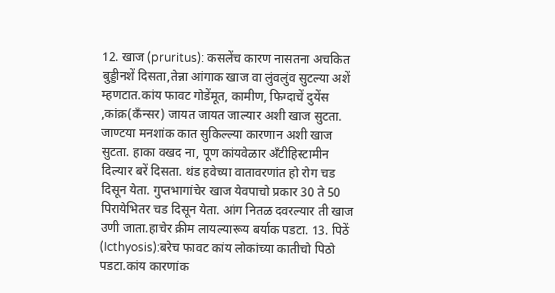12. खाज (pruritus): कसलेंच कारण नासतना अचकित बुड्डीनशें दिसता,तेन्ना आंगाक खाज वा लुंवलुंव सुटल्या अशें म्हणटात.कांय फावट गोडेंमूत, कामीण, फिग्दाचें दुयेंस ,कांक्र(कँन्सर) जायत जायत जाल्यार अशी खाज सुटता. जाण्टया मनशांक कात सुकिल्ल्या कारणान अशी खाज सुटता. हाका वखद ना, पूण कांयवेळार अँटीहिस्टामीन दिल्यार बरें दिसता. थंड हवेच्या वातावरणांत हो रोग चड दिसून येता. गुप्तभागांचेर खाज येवपाचो प्रकार 30 ते 50 पिरायेभितर चड दिसून येता. आंग नितळ दवरल्यार ती खाज उणी जाता.हाचेर क्रीम लायल्यारूय बर्याक पडटा. 13. पिठें (Icthyosis):बरेच फावट कांय लोकांच्या कातीचो पिठो पडटा.कांय कारणांक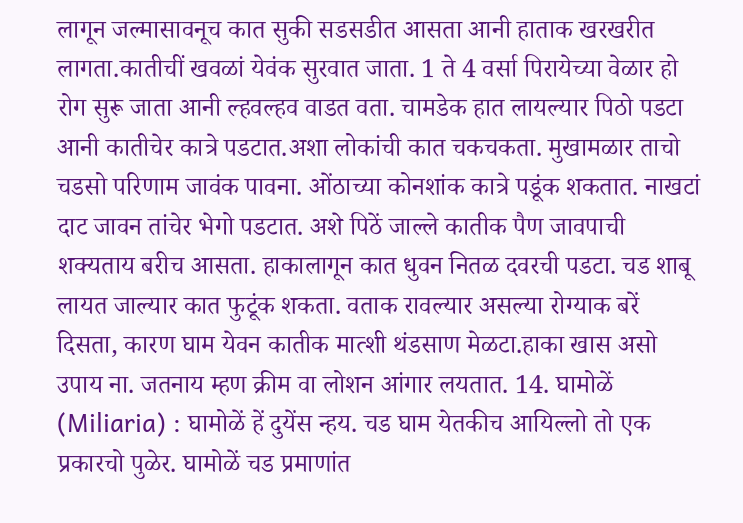लागून जल्मासावनूच कात सुकी सडसडीत आसता आनी हाताक खरखरीत लागता.कातीचीं खवळां येवंक सुरवात जाता. 1 ते 4 वर्सा पिरायेच्या वेळार हो रोग सुरू जाता आनी ल्हवल्हव वाडत वता. चामडेक हात लायल्यार पिठो पडटा आनी कातीचेर कात्रे पडटात.अशा लोकांची कात चकचकता. मुखामळार ताचो चडसो परिणाम जावंक पावना. ओंठाच्या कोनशांक कात्रे पडूंक शकतात. नाखटां दाट जावन तांचेर भेगो पडटात. अशे पिठें जाल्ले कातीक पैण जावपाची शक्यताय बरीच आसता. हाकालागून कात धुवन नितळ दवरची पडटा. चड शाबू लायत जाल्यार कात फुटूंक शकता. वताक रावल्यार असल्या रोग्याक बरें दिसता, कारण घाम येवन कातीक मात्शी थंडसाण मेळटा.हाका खास असो उपाय ना. जतनाय म्हण क्रीम वा लोशन आंगार लयतात. 14. घामोळें (Miliaria) : घामोळें हें दुयेंस न्हय. चड घाम येतकीच आयिल्लो तो एक प्रकारचो पुळेर. घामोळें चड प्रमाणांत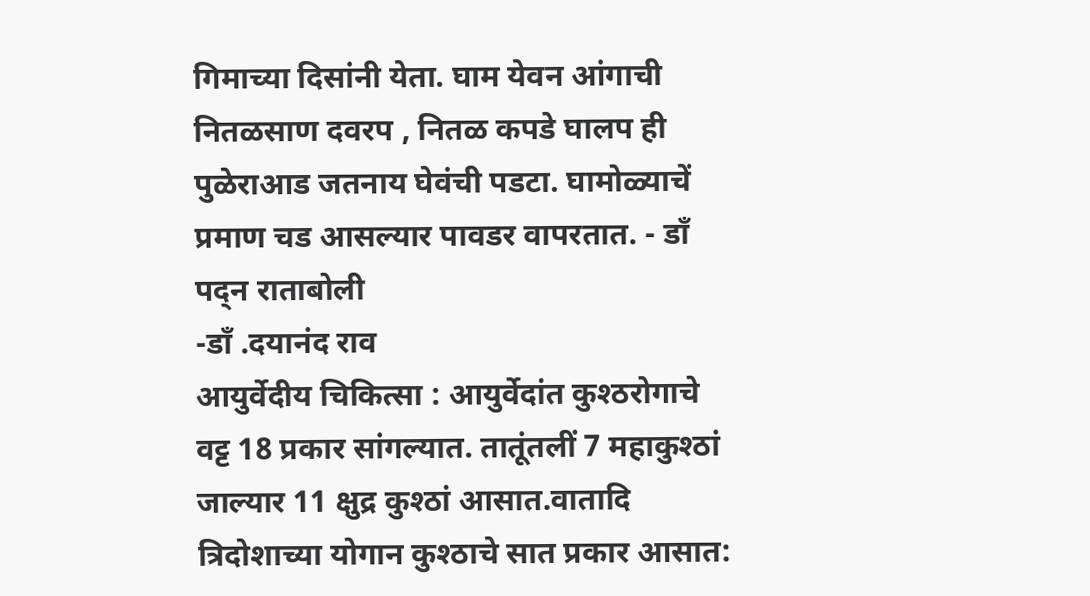गिमाच्या दिसांनी येता. घाम येवन आंगाची नितळसाण दवरप , नितळ कपडे घालप ही पुळेराआड जतनाय घेवंची पडटा. घामोळ्याचें प्रमाण चड आसल्यार पावडर वापरतात. - डाँ पद्न राताबोली
-डाँ .दयानंद राव
आयुर्वेदीय चिकित्सा : आयुर्वेदांत कुश्ठरोगाचे वट्ट 18 प्रकार सांगल्यात. तातूंतलीं 7 महाकुश्ठां जाल्यार 11 क्षुद्र कुश्ठां आसात.वातादि त्रिदोशाच्या योगान कुश्ठाचे सात प्रकार आसात: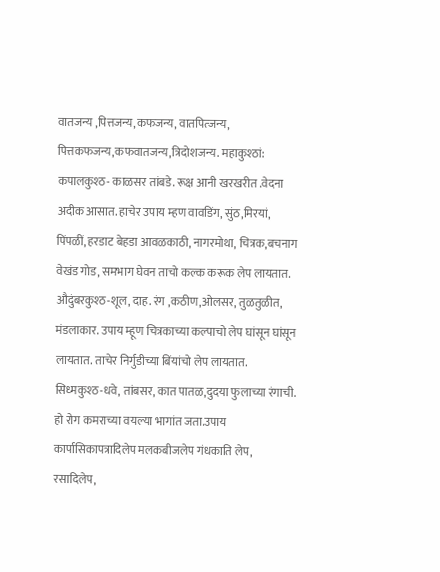वातजन्य ,पित्तजन्य,कफजन्य, वातपित्जन्य, पित्तकफजन्य,कफवातजन्य,त्रिदोशजन्य. महाकुश्ठां: कपालकुश्ठ- काळसर तांबडे. रूक्ष आनी खरखरीत .वेदना अदीक आसात. हाचेर उपाय म्हण वावडिंग, सुंठ,मिरयां, पिंपळीं, हरडाट बेहडा आवळकाठी, नागरमोथा, चित्रक,बचनाग वेखंड गोड, समभाग घेवन ताचो कल्क करूक लेप लायतात. औदुंबरकुश्ठ-शूल, दाह. रंग ,कठीण,ओलसर, तुळतुळीत, मंडलाकार. उपाय म्हूण चित्रकाच्या कल्पाचो लेप घांसून घांसून लायतात. ताचेर निर्गुडीच्या बिंयांचो लेप लायतात. सिध्मकुश्ठ-धवे, तांबसर, कात पातळ,दुदया फुलाच्या रंगाची. हो रोग कमराच्या वयल्या भागांत जता.उपाय कार्पासिकापत्रादिलेप मलकबीजलेप गंधकाति लेप, रसादिलेप,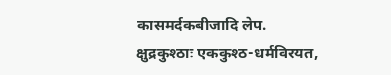कासमर्दकबीजादि लेप.
क्षुद्रकुश्ठाः एककुश्ठ-धर्मविरयत,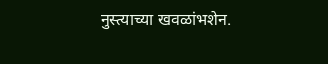नुस्त्याच्या खवळांभशेन.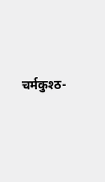चर्मकुश्ठ-